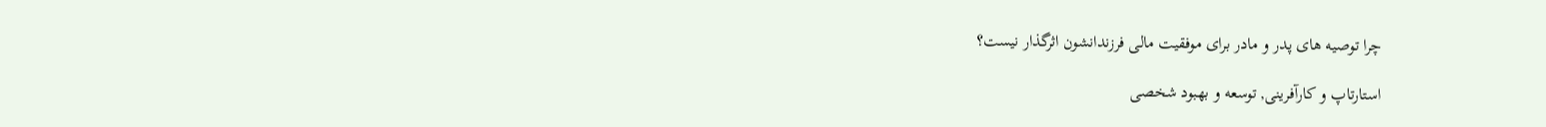چرا توصیه های پدر و مادر برای موفقیت مالی فرزندانشون اثرگذار نیست؟

استارتاپ و کارآفرینی, توسعه و بهبود شخصی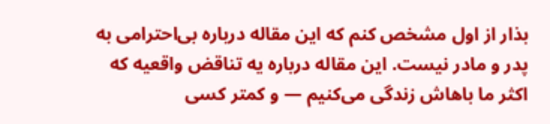بذار از اول مشخص کنم که این مقاله درباره بی‌احترامی به پدر و مادر نیست. این مقاله درباره یه تناقض واقعیه که اکثر ما باهاش زندگی می‌کنیم — و کمتر کسی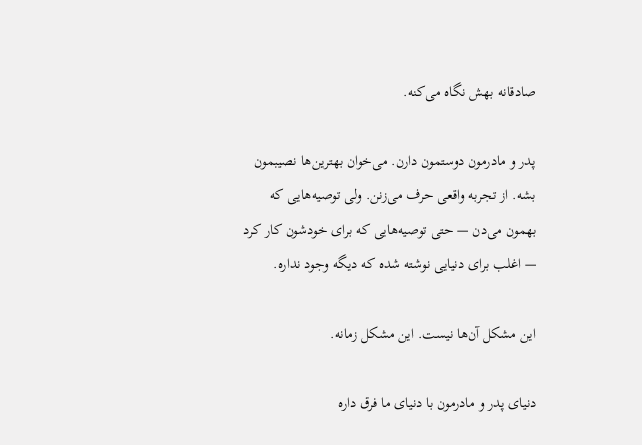صادقانه بهش نگاه می‌کنه.

پدر و مادرمون دوستمون دارن. می‌خوان بهترین‌ها نصیبمون بشه. از تجربه واقعی حرف می‌زنن. ولی توصیه‌هایی که بهمون می‌دن — حتی توصیه‌هایی که برای خودشون کار کرد — اغلب برای دنیایی نوشته شده که دیگه وجود نداره.

این مشکل آن‌ها نیست. این مشکل زمانه.

دنیای پدر و مادرمون با دنیای ما فرق داره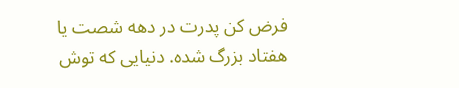فرض کن پدرت در دهه شصت یا هفتاد بزرگ شده. دنیایی که توش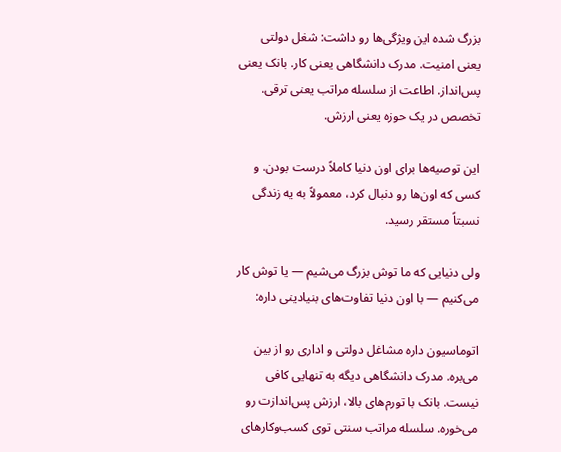بزرگ شده این ویژگی‌ها رو داشت: شغل دولتی یعنی امنیت. مدرک دانشگاهی یعنی کار. بانک یعنی پس‌انداز. اطاعت از سلسله مراتب یعنی ترقی. تخصص در یک حوزه یعنی ارزش.

این توصیه‌ها برای اون دنیا کاملاً درست بودن. و کسی که اون‌ها رو دنبال کرد، معمولاً به یه زندگی نسبتاً مستقر رسید.

ولی دنیایی که ما توش بزرگ می‌شیم — یا توش کار می‌کنیم — با اون دنیا تفاوت‌های بنیادینی داره:

اتوماسیون داره مشاغل دولتی و اداری رو از بین می‌بره. مدرک دانشگاهی دیگه به تنهایی کافی نیست. بانک با تورم‌های بالا، ارزش پس‌اندازت رو می‌خوره. سلسله مراتب سنتی توی کسب‌وکارهای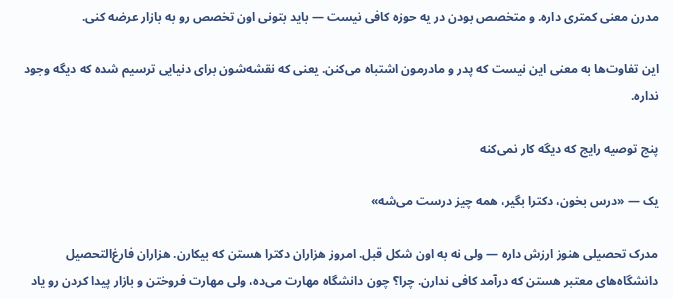مدرن معنی کمتری داره. و متخصص بودن در یه حوزه کافی نیست — باید بتونی اون تخصص رو به بازار عرضه کنی.

این تفاوت‌ها به معنی این نیست که پدر و مادرمون اشتباه می‌کنن. یعنی که نقشه‌شون برای دنیایی ترسیم شده که دیگه وجود نداره.

پنج توصیه رایج که دیگه کار نمی‌کنه

یک — «درس بخون، دکترا بگیر، همه چیز درست می‌شه»

مدرک تحصیلی هنوز ارزش داره — ولی نه به اون شکل قبل. امروز هزاران دکترا هستن که بیکارن. هزاران فارغ‌التحصیل دانشگاه‌های معتبر هستن که درآمد کافی ندارن. چرا؟ چون دانشگاه مهارت می‌ده، ولی مهارت فروختن و بازار پیدا کردن رو یاد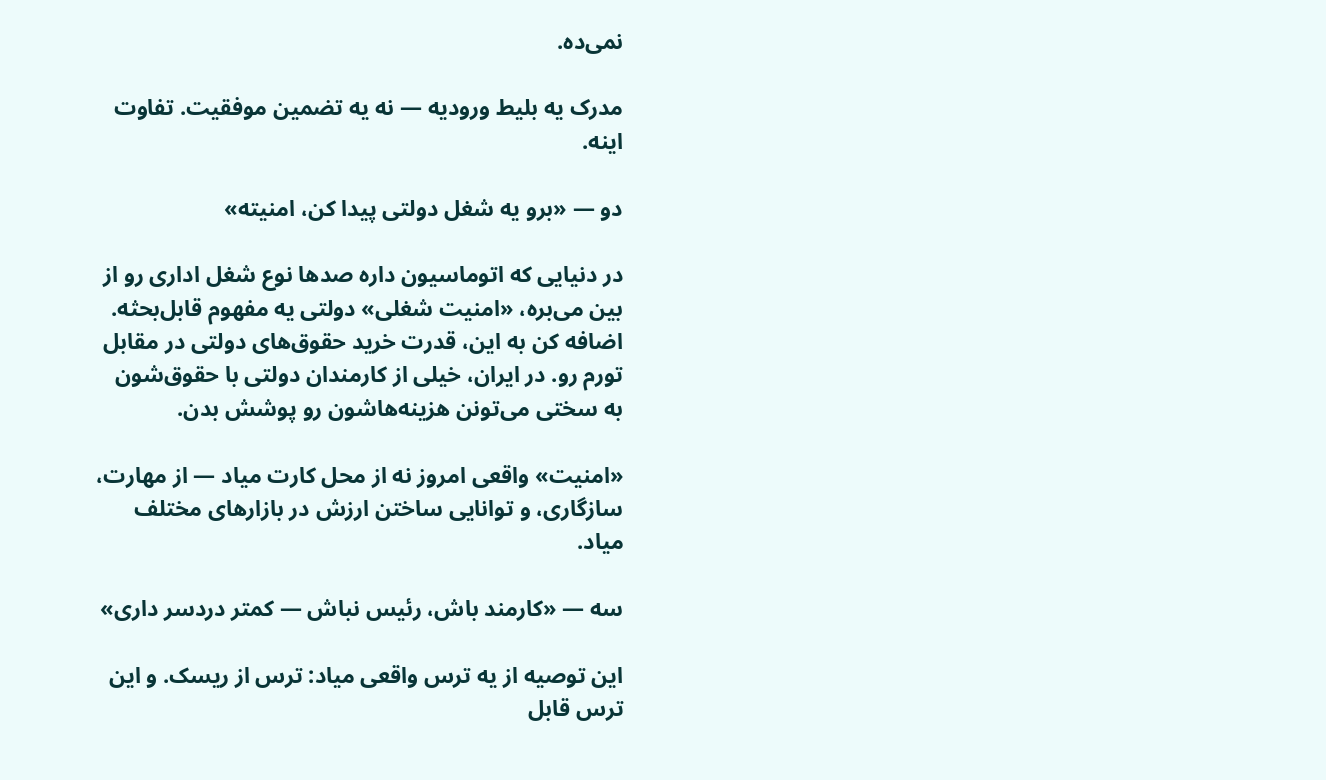نمی‌ده.

مدرک یه بلیط ورودیه — نه یه تضمین موفقیت. تفاوت اینه.

دو — «برو یه شغل دولتی پیدا کن، امنیته»

در دنیایی که اتوماسیون داره صدها نوع شغل اداری رو از بین می‌بره، «امنیت شغلی» دولتی یه مفهوم قابل‌بحثه. اضافه کن به این، قدرت خرید حقوق‌های دولتی در مقابل تورم رو. در ایران، خیلی از کارمندان دولتی با حقوق‌شون به سختی می‌تونن هزینه‌هاشون رو پوشش بدن.

«امنیت» واقعی امروز نه از محل کارت میاد — از مهارت، سازگاری، و توانایی ساختن ارزش در بازارهای مختلف میاد.

سه — «کارمند باش، رئیس نباش — کمتر دردسر داری»

این توصیه از یه ترس واقعی میاد: ترس از ریسک. و این ترس قابل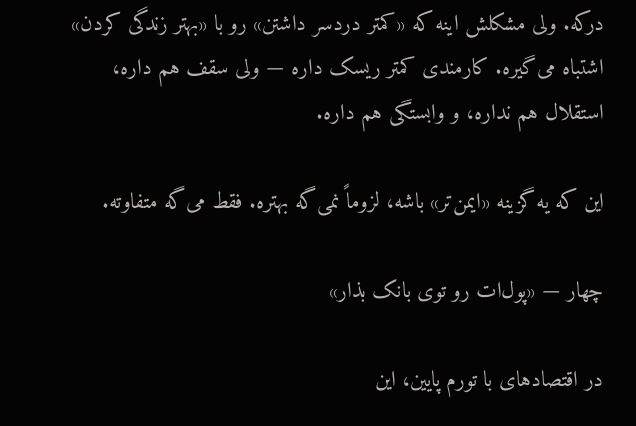درکه. ولی مشکلش اینه که «کمتر دردسر داشتن» رو با «بهتر زندگی کردن» اشتباه می‌گیره. کارمندی کمتر ریسک داره — ولی سقف هم داره، استقلال هم نداره، و وابستگی هم داره.

این که یه گزینه «ایمن‌تر» باشه، لزوماً نمی‌گه بهتره. فقط می‌گه متفاوته.

چهار — «پول‌ات رو توی بانک بذار»

در اقتصادهای با تورم پایین، این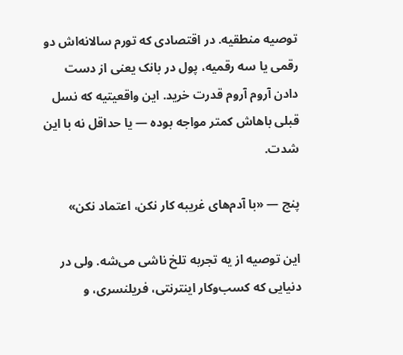توصیه منطقیه. در اقتصادی که تورم سالانه‌اش دو رقمی یا سه رقمیه، پول در بانک یعنی از دست دادن آروم آروم قدرت خرید. این واقعیتیه که نسل قبلی باهاش کمتر مواجه بوده — یا حداقل نه با این شدت.

پنج — «با آدم‌های غریبه کار نکن، اعتماد نکن»

این توصیه از یه تجربه تلخ ناشی می‌شه. ولی در دنیایی که کسب‌وکار اینترنتی، فریلنسری، و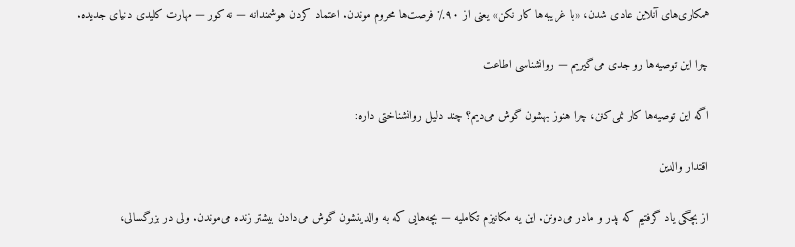همکاری‌های آنلاین عادی شدن، «با غریبه‌ها کار نکن» یعنی از ۹۰٪ فرصت‌ها محروم موندن. اعتماد کردن هوشمندانه — نه کور — مهارت کلیدی دنیای جدیده.

چرا این توصیه‌ها رو جدی می‌گیریم — روانشناسی اطاعت

اگه این توصیه‌ها کار نمی‌کنن، چرا هنوز بهشون گوش می‌دیم؟ چند دلیل روانشناختی داره:

اقتدار والدین

از بچگی یاد گرفتیم که پدر و مادر می‌دونن. این یه مکانیزم تکاملیه — بچه‌هایی که به والدینشون گوش می‌دادن بیشتر زنده می‌موندن. ولی در بزرگسالی،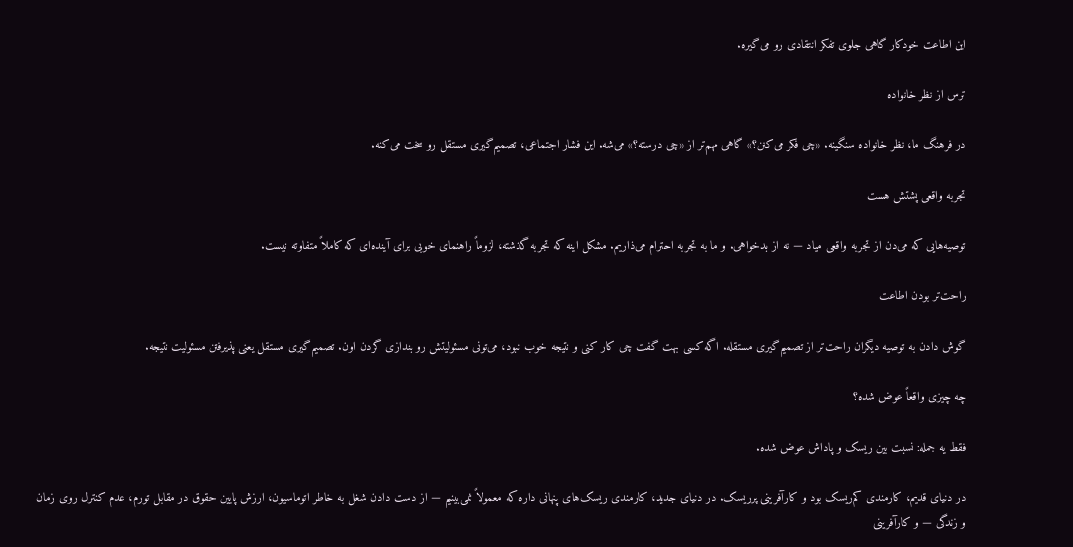این اطاعت خودکار گاهی جلوی تفکر انتقادی رو می‌گیره.

ترس از نظر خانواده

در فرهنگ ما، نظر خانواده سنگینه. «چی فکر می‌کنن؟» گاهی مهم‌تر از «چی درسته؟» می‌شه. این فشار اجتماعی، تصمیم‌گیری مستقل رو سخت می‌کنه.

تجربه واقعی پشتش هست

توصیه‌هایی که می‌دن از تجربه واقعی میاد — نه از بدخواهی. و ما به تجربه احترام می‌ذاریم. مشکل اینه که تجربه گذشته، لزوماً راهنمای خوبی برای آینده‌ای که کاملاً متفاوته نیست.

راحت‌تر بودن اطاعت

گوش دادن به توصیه دیگران راحت‌تر از تصمیم‌گیری مستقله. اگه کسی بهت گفت چی کار کنی و نتیجه خوب نبود، می‌تونی مسئولیتش رو بندازی گردن اون. تصمیم‌گیری مستقل یعنی پذیرفتن مسئولیت نتیجه.

چه چیزی واقعاً عوض شده؟

فقط یه جمله: نسبت بین ریسک و پاداش عوض شده.

در دنیای قدیم، کارمندی کم‌ریسک بود و کارآفرینی پرریسک. در دنیای جدید، کارمندی ریسک‌های پنهانی داره که معمولاً نمی‌بینیم — از دست دادن شغل به خاطر اتوماسیون، ارزش پایین حقوق در مقابل تورم، عدم کنترل روی زمان و زندگی — و کارآفرینی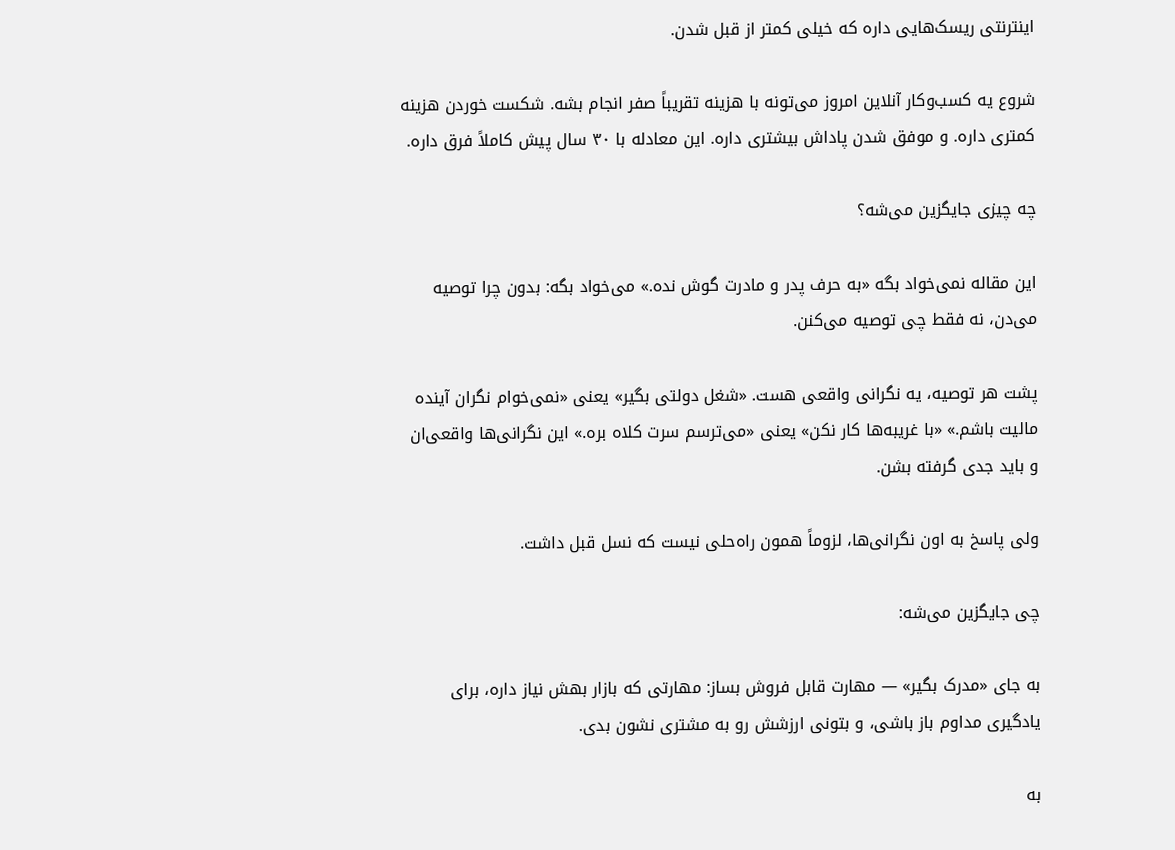اینترنتی ریسک‌هایی داره که خیلی کمتر از قبل شدن.

شروع یه کسب‌وکار آنلاین امروز می‌تونه با هزینه تقریباً صفر انجام بشه. شکست خوردن هزینه کمتری داره. و موفق شدن پاداش بیشتری داره. این معادله با ۳۰ سال پیش کاملاً فرق داره.

چه چیزی جایگزین می‌شه؟

این مقاله نمی‌خواد بگه «به حرف پدر و مادرت گوش نده.» می‌خواد بگه: بدون چرا توصیه می‌دن، نه فقط چی توصیه می‌کنن.

پشت هر توصیه، یه نگرانی واقعی هست. «شغل دولتی بگیر» یعنی «نمی‌خوام نگران آینده مالیت باشم.» «با غریبه‌ها کار نکن» یعنی «می‌ترسم سرت کلاه بره.» این نگرانی‌ها واقعی‌ان و باید جدی گرفته بشن.

ولی پاسخ به اون نگرانی‌ها، لزوماً همون راه‌حلی نیست که نسل قبل داشت.

چی جایگزین می‌شه:

به جای «مدرک بگیر» — مهارت قابل فروش بساز: مهارتی که بازار بهش نیاز داره، برای یادگیری مداوم باز باشی، و بتونی ارزشش رو به مشتری نشون بدی.

به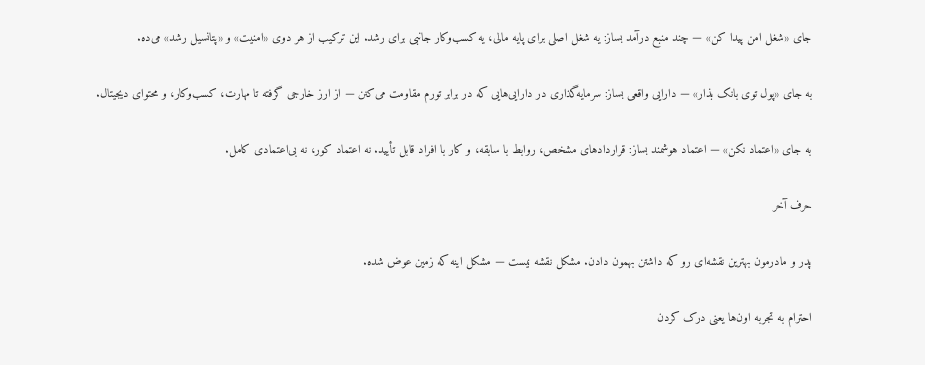جای «شغل امن پیدا کن» — چند منبع درآمد بساز: یه شغل اصلی برای پایه مالی، یه کسب‌وکار جانبی برای رشد. این ترکیب از هر دوی «امنیت» و «پتانسیل رشد» می‌ده.

به جای «پول توی بانک بذار» — دارایی واقعی بساز: سرمایه‌گذاری در دارایی‌هایی که در برابر تورم مقاومت می‌کنن — از ارز خارجی گرفته تا مهارت، کسب‌وکار، و محتوای دیجیتال.

به جای «اعتماد نکن» — اعتماد هوشمند بساز: قراردادهای مشخص، روابط با سابقه، و کار با افراد قابل تأیید. نه اعتماد کور، نه بی‌اعتمادی کامل.

حرف آخر

پدر و مادرمون بهترین نقشه‌ای رو که داشتن بهمون دادن. مشکل نقشه نیست — مشکل اینه که زمین عوض شده.

احترام به تجربه اون‌ها یعنی درک کردن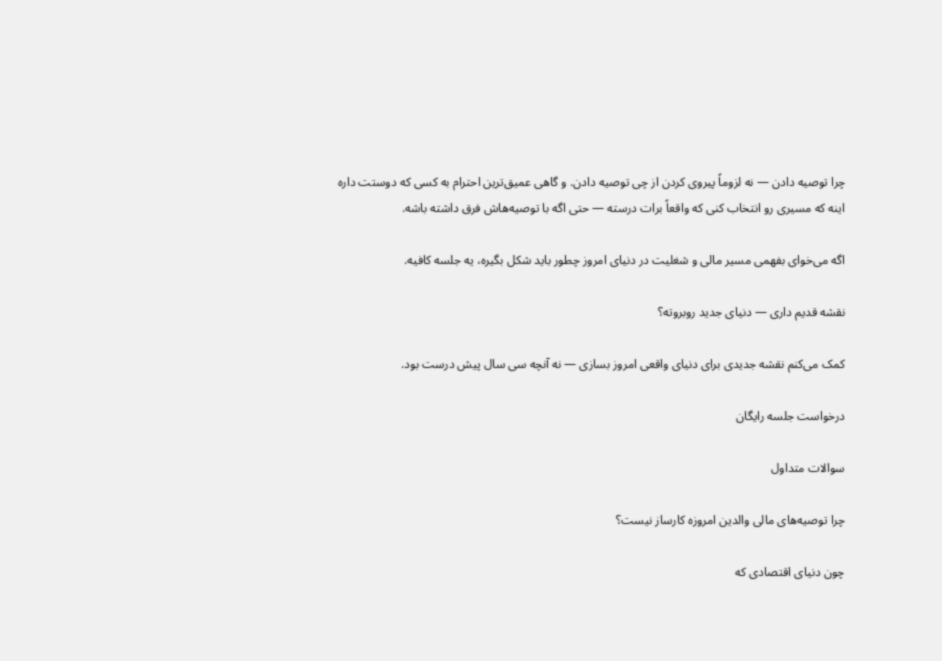چرا توصیه دادن — نه لزوماً پیروی کردن از چی توصیه دادن. و گاهی عمیق‌ترین احترام به کسی که دوستت داره اینه که مسیری رو انتخاب کنی که واقعاً برات درسته — حتی اگه با توصیه‌هاش فرق داشته باشه.

اگه می‌خوای بفهمی مسیر مالی و شغلیت در دنیای امروز چطور باید شکل بگیره، یه جلسه کافیه.

نقشه قدیم داری — دنیای جدید روبروته؟

کمک می‌کنم نقشه جدیدی برای دنیای واقعی امروز بسازی — نه آنچه سی سال پیش درست بود.

درخواست جلسه رایگان

سوالات متداول

چرا توصیه‌های مالی والدین امروزه کارساز نیست؟

چون دنیای اقتصادی که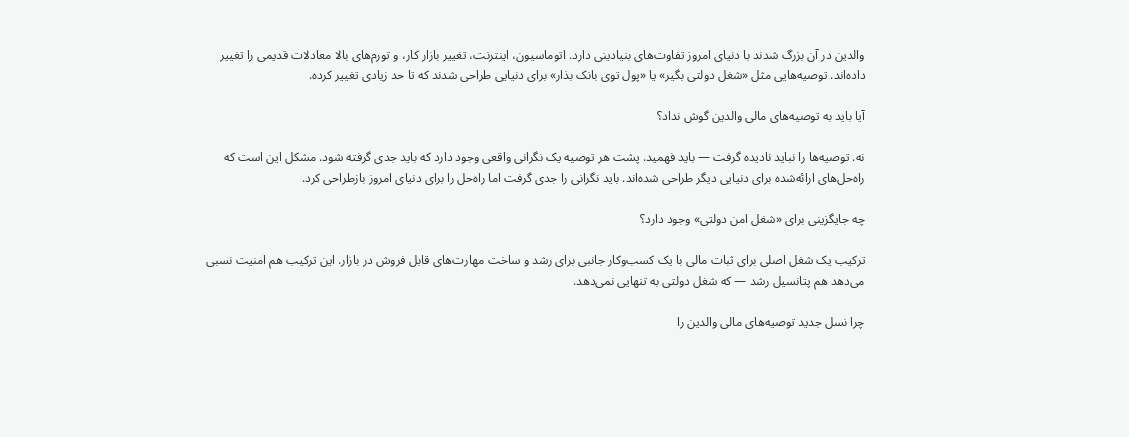والدین در آن بزرگ شدند با دنیای امروز تفاوت‌های بنیادینی دارد. اتوماسیون، اینترنت، تغییر بازار کار، و تورم‌های بالا معادلات قدیمی را تغییر داده‌اند. توصیه‌هایی مثل «شغل دولتی بگیر» یا «پول توی بانک بذار» برای دنیایی طراحی شدند که تا حد زیادی تغییر کرده.

آیا باید به توصیه‌های مالی والدین گوش نداد؟

نه. توصیه‌ها را نباید نادیده گرفت — باید فهمید. پشت هر توصیه یک نگرانی واقعی وجود دارد که باید جدی گرفته شود. مشکل این است که راه‌حل‌های ارائه‌شده برای دنیایی دیگر طراحی شده‌اند. باید نگرانی را جدی گرفت اما راه‌حل را برای دنیای امروز بازطراحی کرد.

چه جایگزینی برای «شغل امن دولتی» وجود دارد؟

ترکیب یک شغل اصلی برای ثبات مالی با یک کسب‌وکار جانبی برای رشد و ساخت مهارت‌های قابل فروش در بازار. این ترکیب هم امنیت نسبی می‌دهد هم پتانسیل رشد — که شغل دولتی به تنهایی نمی‌دهد.

چرا نسل جدید توصیه‌های مالی والدین را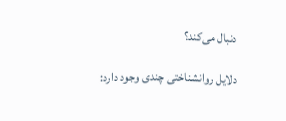دنبال می‌کند؟

دلایل روانشناختی چندی وجود دارد: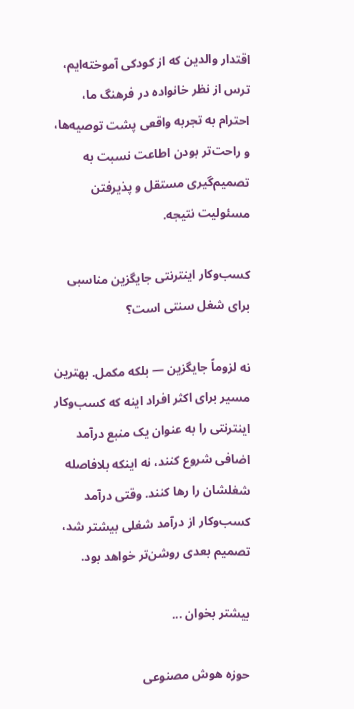اقتدار والدین که از کودکی آموخته‌ایم، ترس از نظر خانواده در فرهنگ ما، احترام به تجربه واقعی پشت توصیه‌ها، و راحت‌تر بودن اطاعت نسبت به تصمیم‌گیری مستقل و پذیرفتن مسئولیت نتیجه.

کسب‌وکار اینترنتی جایگزین مناسبی برای شغل سنتی است؟

نه لزوماً جایگزین — بلکه مکمل. بهترین مسیر برای اکثر افراد اینه که کسب‌وکار اینترنتی را به عنوان یک منبع درآمد اضافی شروع کنند، نه اینکه بلافاصله شغلشان را رها کنند. وقتی درآمد کسب‌وکار از درآمد شغلی بیشتر شد، تصمیم بعدی روشن‌تر خواهد بود.

بیشتر بخوان ...

حوزه هوش مصنوعی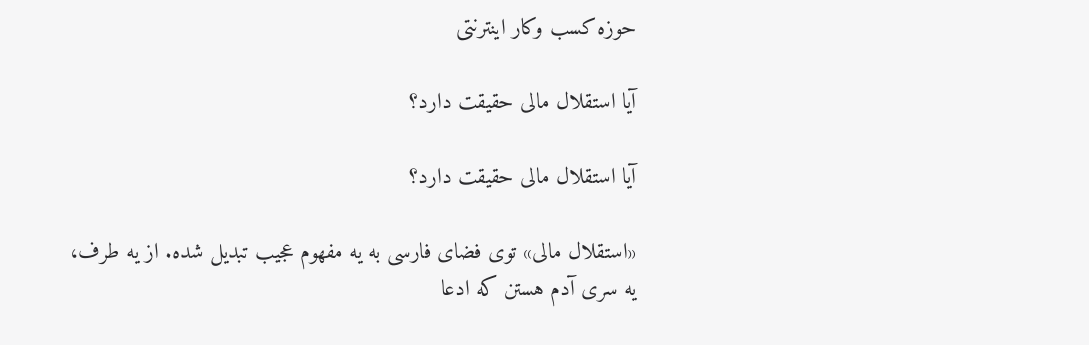حوزه کسب وکار اینترنتی

آیا استقلال مالی حقیقت دارد؟

آیا استقلال مالی حقیقت دارد؟

«استقلال مالی» توی فضای فارسی به یه مفهوم عجیب تبدیل شده. از یه طرف، یه سری آدم هستن که ادعا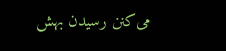می‌کنن رسیدن بهش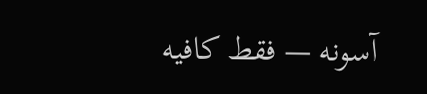آسونه — فقط کافیه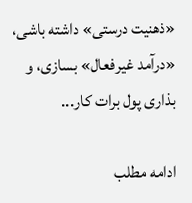«ذهنیت درستی» داشته باشی، «درآمد غیرفعال» بسازی، و بذاری پول برات کار...

ادامه مطلب